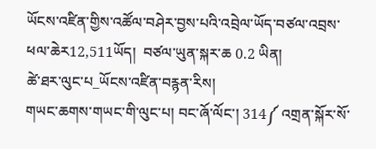ཡོངས་འཛིན་གྱིས་འཚོལ་བཤེར་བྱས་པའི་འབྲེལ་ཡོད་བཙལ་འབྲས་ཕལ་ཆེར12,511ཡོད།  བཙལ་ཡུན་སྐར་ཆ 0.2 ཡིན།
ཚེ་ཐར་ལུང་པ_ཡོངས་འཛིན་བརྙན་རིས།
གཡང་ཆགས་གཡང་གི་ལུང་པ། བང་ཞོ་ལོང་། 314༼ འགྲན་སྐོར་སོ་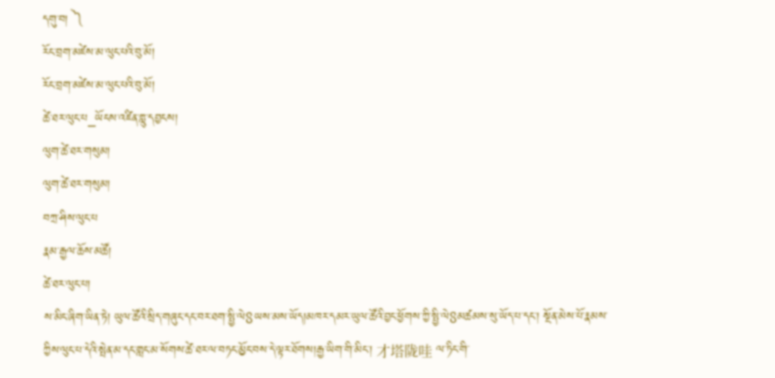དགུ་བ། ༽
རོང་བྲག་མཛེས་མ་ལུང་པའི་བུ་མོ།
རོང་བྲག་མཛེས་མ་ལུང་པའི་བུ་མོ།
ཚེ་ཐར་ལུང་པ_ཡོངས་འཛིན་གླུ་དབྱངས།
ལུག་ཚེ་ཐར་གསུམ།
ལུག་ཚེ་ཐར་གསུམ།
བཀྲ་ཤིས་ལུང་པ
རྣམ་རྒྱལ་ཆོས་མཚོ།
ཚེ་ཐར་ལུང་པ།
ས་མིང་ཞིག་ཡིན་ཏེ། ཡུལ་ཚོའི་སྲིད་གཞུང་དང་བར་ཐག་སྤྱི་ལེ8ཡས་མས་ཡོད།མཁར་དམར་ཡུལ་ཚོའི་བྱང་ཕྱོགས་ཀྱི་སྤྱི་ལེ8མཚམས་སུ་ཡོད་པ་དང་། སྔོན་མེས་པོ་རྣམས་ཀྱིས་ལུང་པ་དེའི་སྤེན་མ་དང་གླང་མ་སོགས་ཚེ་ཐར་ལ་བཏང་མྱོང་བས་དེ་ལྟར་ཐོགས།རྒྱ་ཡིག་གི་མིང་། 才塔陇哇 ལ་ཏིང་གི་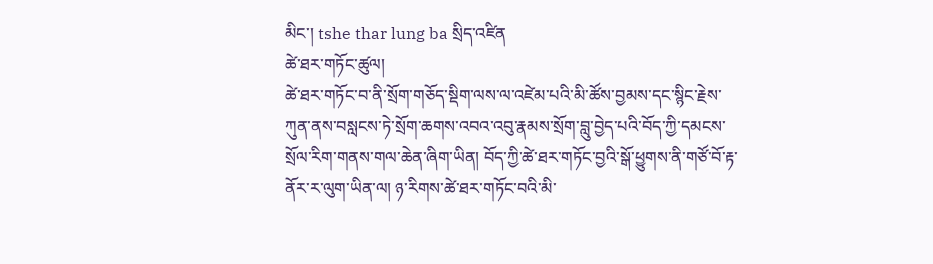མིང་། tshe thar lung ba སྲིད་འཛིན
ཚེ་ཐར་གཏོང་ཚུལ།
ཚེ་ཐར་གཏོང་བ་ནི་སྲོག་གཅོད་སྡིག་ལས་ལ་འཛེམ་པའི་མི་ཚོས་བྱམས་དང་སྙིང་རྗེས་ཀུན་ནས་བསླངས་ཏེ་སྲོག་ཆགས་འབའ་འབུ་རྣམས་སྲོག་བླུ་བྱེད་པའི་བོད་ཀྱི་དམངས་སྲོལ་རིག་གནས་གལ་ཆེན་ཞིག་ཡིན། བོད་ཀྱི་ཚེ་ཐར་གཏོང་བྱའི་སྒོ་ཕྱུགས་ནི་གཙོ་བོ་རྟ་ནོར་ར་ལུག་ཡིན་ལ། ཉ་རིགས་ཚེ་ཐར་གཏོང་བའི་མི་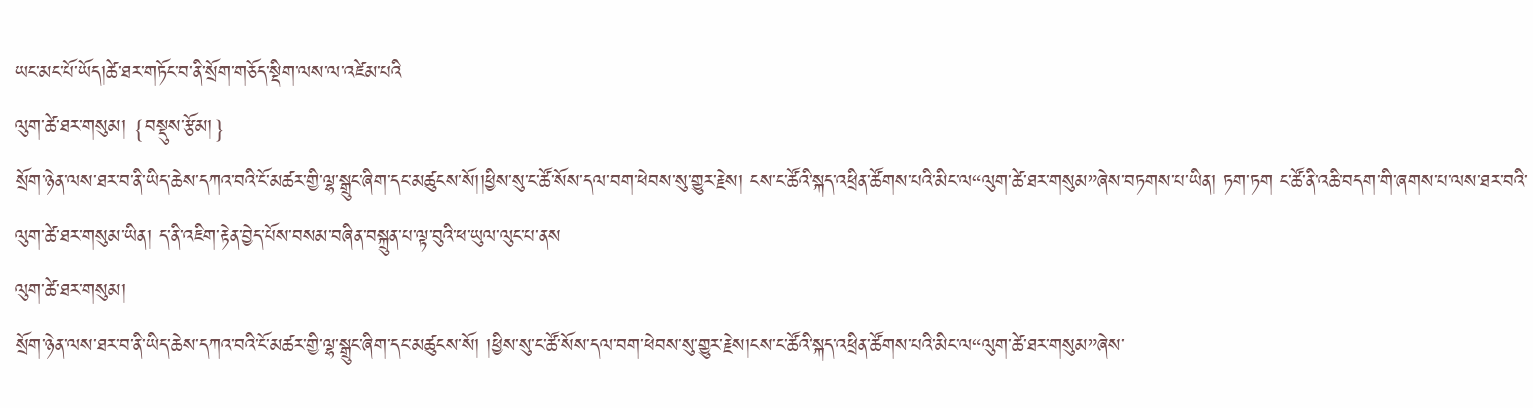ཡང་མང་པོ་ཡོད།ཚེ་ཐར་གཏོང་བ་ནི་སྲོག་གཅོད་སྡིག་ལས་ལ་འཛེམ་པའི
ལུག་ཚེ་ཐར་གསུམ། {བསྡུས་རྩོམ།}
སྲོག་ཉེན་ལས་ཐར་བ་ནི་ཡིད་ཆེས་དཀའ་བའི་ངོ་མཚར་གྱི་ལྷ་སྒྲུང་ཞིག་དང་མཚུངས་སོ།།ཕྱིས་སུ་ང་ཚོ་སོས་དལ་བག་ཕེབས་སུ་གྱུར་རྗེས། ངས་ང་ཚོའི་སྐད་འཕྲིན་ཚོགས་པའི་མིང་ལ“ལུག་ཚེ་ཐར་གསུམ”ཞེས་བཏགས་པ་ཡིན། ཏག་ཏག ང་ཚོ་ནི་འཆི་བདག་གི་ཞགས་པ་ལས་ཐར་བའི་ལུག་ཚེ་ཐར་གསུམ་ཡིན། ད་ནི་འཇིག་རྟེན་བྱེད་པོས་བསམ་བཞིན་བསྐྲུན་པ་ལྟ་བུའི་ཕ་ཡུལ་ལུང་པ་ནས
ལུག་ཚེ་ཐར་གསུམ།
སྲོག་ཉེན་ལས་ཐར་བ་ནི་ཡིད་ཆེས་དཀའ་བའི་ངོ་མཚར་གྱི་ལྷ་སྒྲུང་ཞིག་དང་མཚུངས་སོ། །ཕྱིས་སུ་ང་ཚོ་སོས་དལ་བག་ཕེབས་སུ་གྱུར་རྗེས།ངས་ང་ཚོའི་སྐད་འཕྲིན་ཚོགས་པའི་མིང་ལ“ལུག་ཚེ་ཐར་གསུམ”ཞེས་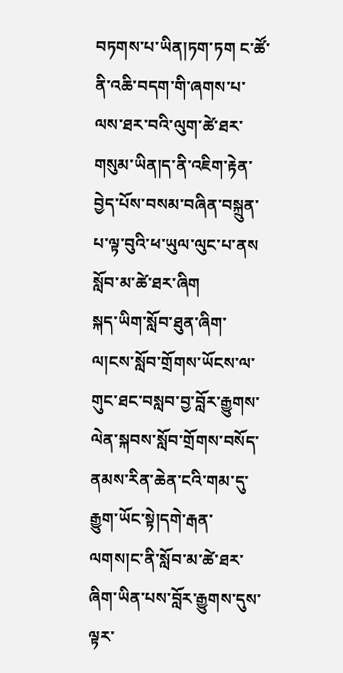བཏགས་པ་ཡིན།ཏག་ཏག ང་ཚོ་ནི་འཆི་བདག་གི་ཞགས་པ་ལས་ཐར་བའི་ལུག་ཚེ་ཐར་གསུམ་ཡིན།ད་ནི་འཇིག་རྟེན་བྱེད་པོས་བསམ་བཞིན་བསྐྲུན་པ་ལྟ་བུའི་ཕ་ཡུལ་ལུང་པ་ནས
སློབ་མ་ཚེ་ཐར་ཞིག
སྐད་ཡིག་སློབ་ཐུན་ཞིག་ལ།ངས་སློབ་གྲོགས་ཡོངས་ལ་གུང་ཐང་བསླབ་བྱ་བློར་རྒྱུགས་ལེན་སྐབས་སློབ་གྲོགས་བསོད་ནམས་རིན་ཆེན་ངའི་གམ་དུ་རྒྱུག་ཡོང་སྟེ།དགེ་རྒན་ལགས།ང་ནི་སློབ་མ་ཚེ་ཐར་ཞིག་ཡིན་པས་བློར་རྒྱུགས་དུས་ལྟར་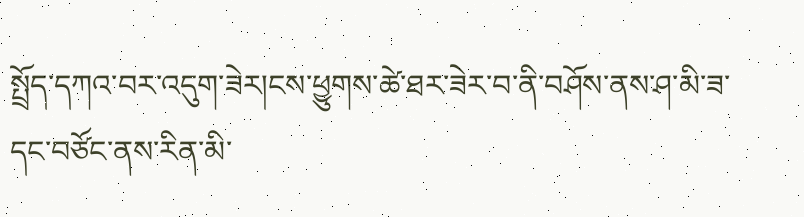སྤྲོད་དཀའ་བར་འདུག་ཟེར།ངས་ཕྱུགས་ཚེ་ཐར་ཟེར་བ་ནི་བཤོས་ནས་ཤ་མི་ཟ་དང་བཙོང་ནས་རིན་མི་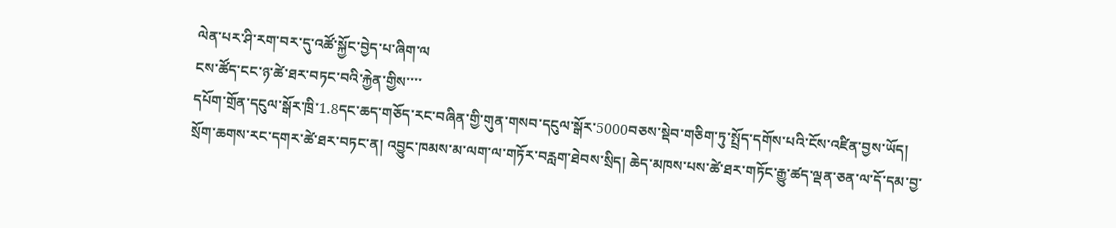ལེན་པར་ཤི་རག་བར་དུ་འཚོ་སྐྱོང་བྱེད་པ་ཞིག་ལ
ངས་ཚོད་ངང་ཉ་ཚེ་ཐར་བཏང་བའི་རྐྱེན་གྱིས་་་་
དཔོག་གྲོན་དངུལ་སྒོར་ཁྲི་1.8དང་ཆད་གཅོད་རང་བཞིན་གྱི་གུན་གསབ་དངུལ་སྒོར་5000བཅས་སྡེབ་གཅིག་ཏུ་སྤྲོད་དགོས་པའི་ངོས་འཛིན་བྱས་ཡོད། སྲོག་ཆགས་རང་དགར་ཚེ་ཐར་བཏང་ན། འབྱུང་ཁམས་མ་ལག་ལ་གཏོར་བརླག་ཐེབས་སྲིད། ཆེད་མཁས་པས་ཚེ་ཐར་གཏོང་རྒྱུ་ཚད་ལྡན་ཅན་ལ་དོ་དམ་བྱ་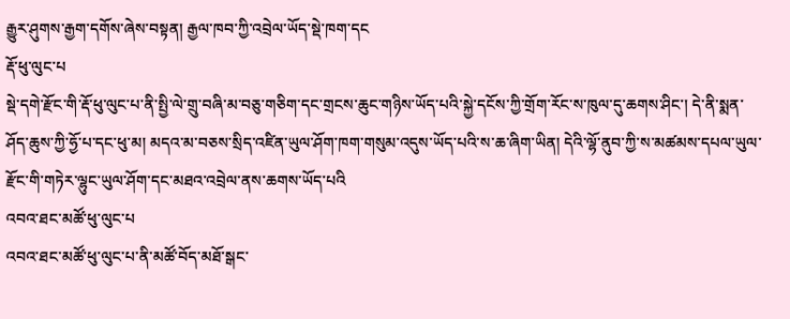རྒྱུར་ཤུགས་རྒྱག་དགོས་ཞེས་བསྟན། རྒྱལ་ཁབ་ཀྱི་འབྲེལ་ཡོད་སྡེ་ཁག་དང
རྡོ་ཕུ་ལུང་པ
སྡེ་དགེ་རྫོང་གི་རྡོ་ཕུ་ལུང་པ་ནི་སྤྱི་ལེ་གྲུ་བཞི་མ་བཅུ་གཅིག་དང་གྲངས་ཆུང་གཉིས་ཡོད་པའི་སྐྱེ་དངོས་ཀྱི་གྲོག་རོང་ས་ཁུལ་དུ་ཆགས་ཤིང་། དེ་ནི་སྨན་ཤོད་ཆུས་ཀྱི་ཧྱོ་པ་དང་ཕུ་མ། མདའ་མ་བཅས་སྲིད་འཛིན་ཡུལ་ཤོག་ཁག་གསུམ་འདུས་ཡོད་པའི་ས་ཆ་ཞིག་ཡིན། དེའི་ལྷོ་ནུབ་ཀྱི་ས་མཚམས་དཔལ་ཡུལ་རྫོང་གི་གཏེར་ལྷུང་ཡུལ་ཤོག་དང་མཐའ་འབྲེལ་ནས་ཆགས་ཡོད་པའི
འབའ་ཐང་མཚོ་ཕུ་ལུང་པ
འབའ་ཐང་མཚོ་ཕུ་ལུང་པ་ནི་མཚོ་བོད་མཐོ་སྒང་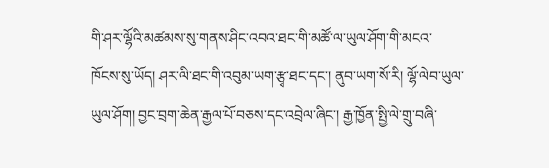གི་ཤར་ལྷོའི་མཚམས་སུ་གནས་ཤིང་འབའ་ཐང་གི་མཚོ་ལ་ཡུལ་ཤོག་གི་མངའ་ཁོངས་སུ་ཡོད། ཤར་ལི་ཐང་གི་འབུམ་ཡག་རྩྭ་ཐང་དང་། ནུབ་ཡག་སོ་རི། ལྷོ་ལེབ་ཡུལ་ཡུལ་ཤོག། བྱང་བྲག་ཆེན་རྒྱལ་པོ་བཅས་དང་འབྲེལ་ཞིང་། རྒྱ་ཁྱོན་སྤྱི་ལེ་གྲུ་བཞི་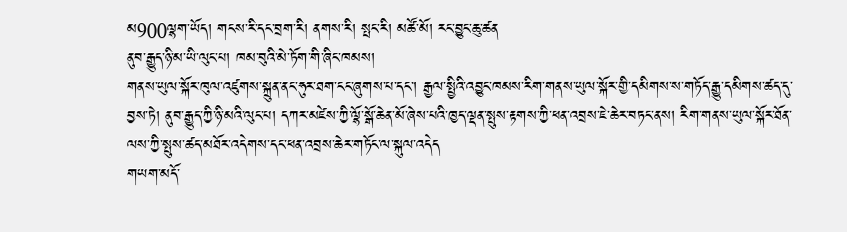མ900ལྷག་ཡོད། གངས་རི་དང་བྲག་རི། ནགས་རི། སྤང་རི། མཚོ་མོ། རང་བྱུང་ཆུ་ཚན
ནུབ་རྒྱུད་ཉི་མ་ཡི་ལུང་པ། ཁམ་བུའི་མེ་ཏོག་གི་ཞིང་ཁམས།
གནས་ཡུལ་སྐོར་ཁུལ་འཛུགས་སྐྲུན་ནང་ཧུར་ཐག་ངང་ཞུགས་པ་དང་། རྒྱལ་སྤྱིའི་འབྱུང་ཁམས་རིག་གནས་ཡུལ་སྐོར་གྱི་དམིགས་ས་གཏོད་རྒྱུ་དམིགས་ཚད་དུ་བྱས་ཏེ། ནུབ་རྒྱུད་ཀྱི་ཉི་མའི་ལུང་པ། དཀར་མཛེས་ཀྱི་ལྷོ་སྒོ་ཆེན་མོ་ཞེས་པའི་ཁྱད་ལྡན་སྤུས་རྟགས་ཀྱི་ཕན་འབྲས་ཇེ་ཆེར་བཏང་ནས། རིག་གནས་ཡུལ་སྐོར་ཐོན་ལས་ཀྱི་སྤུས་ཚད་མཐོར་འདེགས་དང་ཕན་འབྲས་ཆེར་གཏོང་ལ་སྐུལ་འདེད
གཡག་མདོ་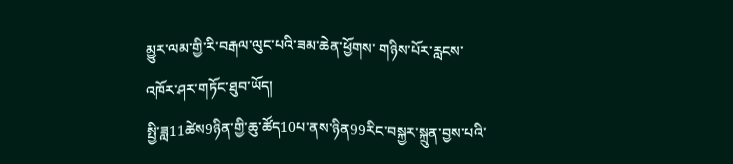མྱུར་ལམ་གྱི་རི་བརྒལ་ལུང་པའི་ཟམ་ཆེན་ཕྱོགས་ གཉིས་པོར་རླངས་འཁོར་ཤར་གཏོང་ཐུབ་ཡོད།
སྤྱི་ཟླ11ཚེས9ཉིན་གྱི་ཆུ་ཚོད10པ་ནས་ཉིན99རིང་བསྐྱར་སྐྲུན་བྱས་པའི་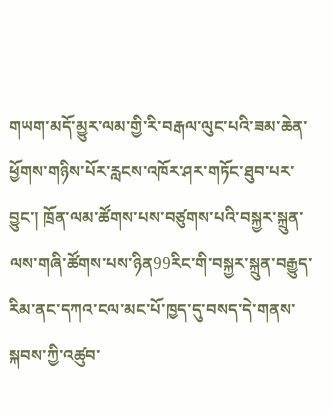གཡག་མདོ་མྱུར་ལམ་གྱི་རི་བརྒལ་ལུང་པའི་ཟམ་ཆེན་ཕྱོགས་གཉིས་པོར་རླངས་འཁོར་ཤར་གཏོང་ཐུབ་པར་བྱུང་། ཁྲོན་ལམ་ཚོགས་པས་བཙུགས་པའི་བསྐྱར་སྐྲུན་ལས་གཞི་ཚོགས་པས་ཉིན99རིང་གི་བསྐྱར་སྐྲུན་བརྒྱུད་རིམ་ནང་དཀའ་ངལ་མང་པོ་ཁྱད་དུ་བསད་དེ་གནས་སྐབས་ཀྱི་འཚུབ་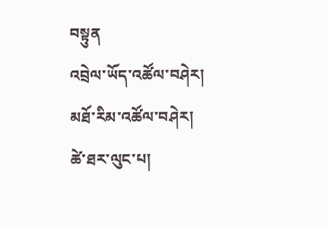བསྟུན
འབྲེལ་ཡོད་འཚོལ་བཤེར།
མཐོ་རིམ་འཚོལ་བཤེར།
ཚེ་ཐར་ལུང་པ།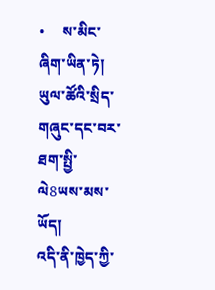•     ས་མིང་ཞིག་ཡིན་ཏེ། ཡུལ་ཚོའི་སྲིད་གཞུང་དང་བར་ཐག་སྤྱི་ལེ8ཡས་མས་ཡོད།
འདི་ནི་ཁྱེད་ཀྱི་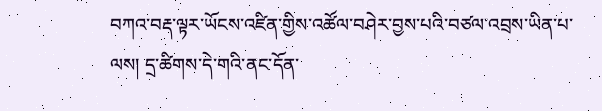བཀའ་བརྡ་ལྟར་ཡོངས་འཛིན་གྱིས་འཚོལ་བཤེར་བྱས་པའི་བཙལ་འབྲས་ཡིན་པ་ལས། དྲ་ཚིགས་དེ་གའི་ནང་དོན་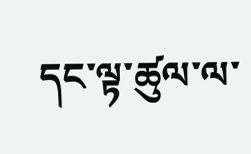དང་ལྟ་ཚུལ་ལ་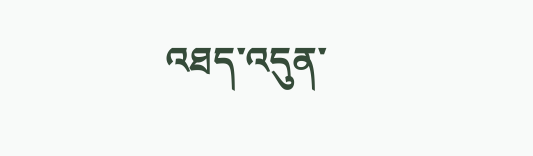འཐད་འདུན་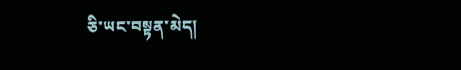ཅི་ཡང་བསྟན་མེད།